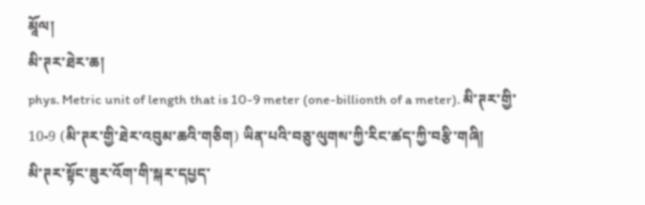མཱོལ།
མི་ཊར་ཐེར་ཆ།
phys. Metric unit of length that is 10-9 meter (one-billionth of a meter). མི་ཊར་གྱི་ 10-9 (མི་ཊར་གྱི་ཐེར་འབུམ་ཆའི་གཅིག) ཡིན་པའི་བཅུ་ལུགས་ཀྱི་རིང་ཚད་ཀྱི་བརྩི་གཞི།
མི་ཊར་སྟོང་ཟུར་འོག་གི་སྐར་དཔྱད་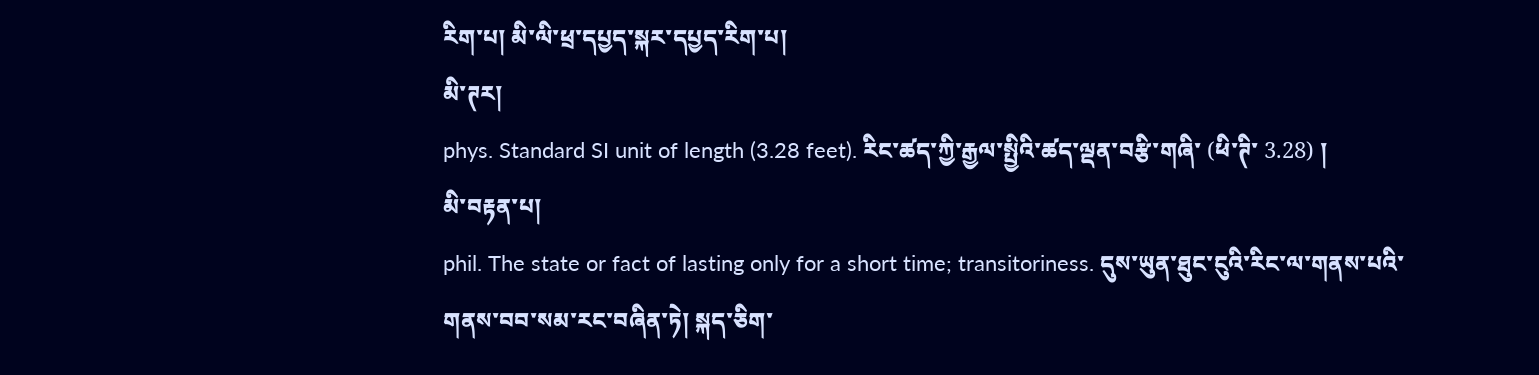རིག་པ། མི་ལི་ཕྲ་དཔྱད་སྐར་དཔྱད་རིག་པ།
མི་ཊར།
phys. Standard SI unit of length (3.28 feet). རིང་ཚད་ཀྱི་རྒྱལ་སྤྱིའི་ཚད་ལྡན་བརྩི་གཞི་ (ཕི་ཊི་ 3.28) །
མི་བརྟན་པ།
phil. The state or fact of lasting only for a short time; transitoriness. དུས་ཡུན་ཐུང་ངུའི་རིང་ལ་གནས་པའི་གནས་བབ་སམ་རང་བཞིན་ཏེ། སྐད་ཅིག་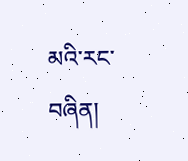མའི་རང་བཞིན།